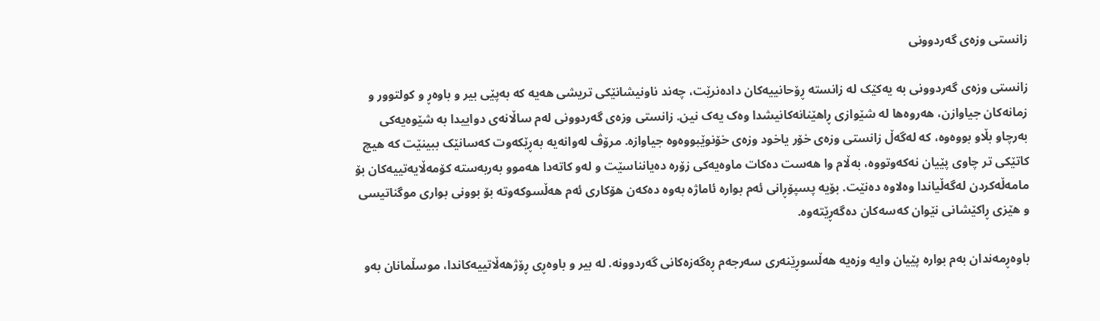زانستی وزەی گەردوونی

زانستی وزەی گەردوونی بە یەکێک لە زانستە ڕۆحانییەکان دادەنرێت، چەند ناونیشانێکی تریشی ھەیە کە بەپێی بیر و باوەڕ و کولتوور و زمانەکان جیاوازن، ھەروەھا لە شێوازی ڕاھێنانەکانیشدا وەک یەک نین. زانستی وزەی گەردوونی لەم ساڵانەی دواییدا بە شێوەیەکی بەرچاو بڵاو بووەوە، کە لەگەڵ زانستی وزەی خۆر یاخود وزەی خۆنوێبووەوە جیاوازە. مرۆڤ لەوانەیە بەڕێکەوت کەسانێک ببینێت کە ھیچ کاتێکی تر چاوی پێیان نەکەوتووە، بەڵام وا ھەست دەکات ماوەیەکی زۆرە دەیانناسێت و لەو کاتەدا ھەموو بەربەستە کۆمەڵایەتییەکان بۆ مامەڵەکردن لەگەڵیاندا وەلاوە دەنێت. بۆیە پسپۆڕانی ئەم بوارە ئاماژە بەوە دەکەن ھۆکاری ئەم ھەڵسوکەوتە بۆ بوونی بواری موگناتیسی و ھێزی ڕاکێشانی نێوان کەسەکان دەگەڕێتەوە.

باوەڕمەندان بەم بوارە پێیان وایە وزەیە ھەڵسوڕێنەری سەرجەم ڕەگەزەکانی گەردوونە. لە بیر و باوەڕی ڕۆژھەڵاتییەکاندا، موسڵمانان بەو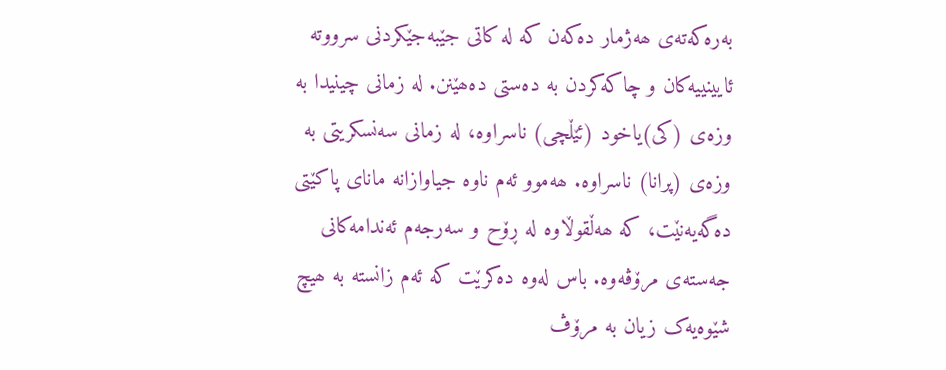بەرەکەتەی ھەژمار دەکەن کە لە کاتی جێبەجێکردنی سرووتە ئایینییەکان و چاکەکردن بە دەستی دەھێنن. لە زمانی چینیدا بە وزەی (کی)یاخود (ئێڵچی) ناسراوە، لە زمانی سەنسکریتی بە وزەی (پرانا) ناسراوە. ھەموو ئەم ناوە جیاوازانە مانای پاکێتی دەگەیەنێت، کە ھەڵقوڵاوە لە ڕۆح و سەرجەم ئەندامەکانی جەستەی مرۆڤەوە. باس لەوە دەکرێت کە ئەم زانستە بە ھیچ شێوەیەک زیان بە مرۆڤ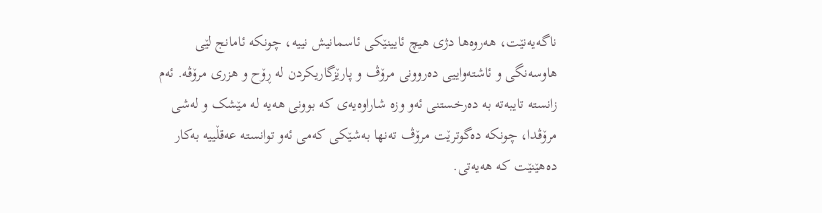ناگەیەنێت، ھەروەھا دژی ھیچ ئایینێکی ئاسمانیش نییە، چونکە ئامانج لێی ھاوسەنگی و ئاشتەواییی دەروونی مرۆڤ و پارێزگاریکردن لە ڕۆح و ھزری مرۆڤە. ئەم زانستە تایبەتە بە دەرخستنی ئەو وزە شاراوەیەی کە بوونی ھەیە لە مێشک و لەشی مرۆڤدا، چونکە دەگوترێت مرۆڤ تەنھا بەشێکی کەمی ئەو توانستە عەقڵییە بەکار دەھێنێت کە ھەیەتی.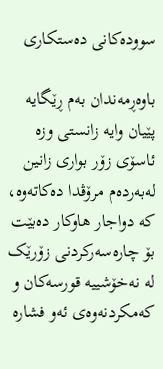سوودەکانی دەستکاری

باوەڕمەندان بەم ڕێگایە پێیان وایە زانستی وزە ئاسۆی زۆر بواری زانین لەبەردەم مرۆڤدا دەکاتەوە، کە دواجار ھاوکار دەبێت بۆ چارەسەرکردنی زۆرێک لە نەخۆشییە قورسەکان و کەمکردنەوەی ئەو فشارە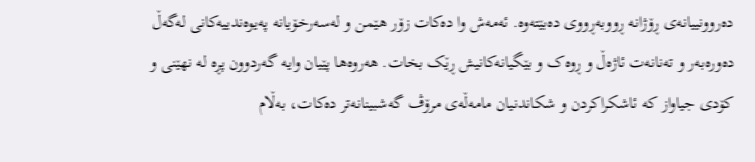دەروونییانەی ڕۆژانە ڕووبەڕووی دەبێتەوە. ئەمەش وا دەکات زۆر ھێمن و لەسەرخۆیانە پەیوەندییەکانی لەگەڵ دەورەبەر و تەنانەت ئاژەڵ و ڕوەک و بێگیانەکانیش ڕێک بخات. ھەروەھا پێیان وایە گەردوون پڕە لە نھێنی و کۆدی جیاواز کە ئاشکراکردن و شکاندنیان مامەڵەی مرۆڤ گەشبینانەتر دەکات، بەڵام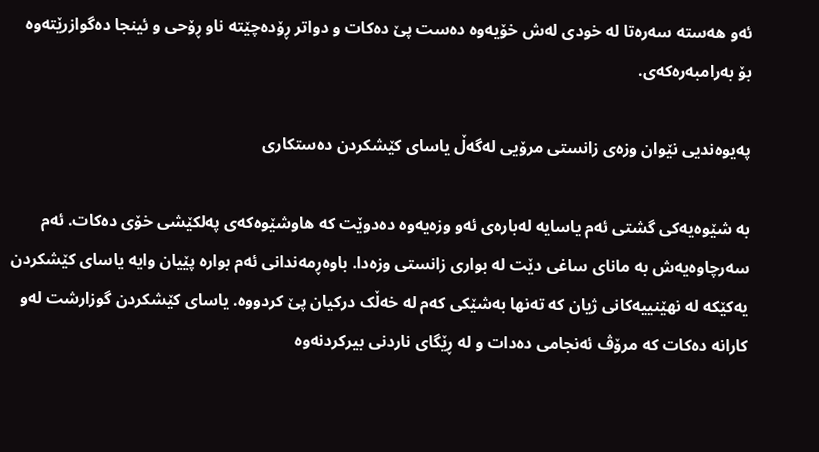ئەو ھەستە سەرەتا لە خودی لەش خۆیەوە دەست پێ دەکات و دواتر ڕۆدەچێتە ناو ڕۆحی و ئینجا دەگوازرێتەوە بۆ بەرامبەرەکەی.

پەیوەندیی نێوان وزەی زانستی مرۆیی لەگەڵ یاسای کێشکردن دەستکاری

بە شێوەیەکی گشتی ئەم یاسایە لەبارەی ئەو وزەیەوە دەدوێت کە ھاوشێوەکەی پەلکێشی خۆی دەکات. ئەم سەرچاوەیەش بە مانای ساغی دێت لە بواری زانستی وزەدا. باوەڕمەندانی ئەم بوارە پێیان وایە یاسای کێشکردن یەکێکە لە نھێنییەکانی ژیان کە تەنھا بەشێکی کەم لە خەڵک درکیان پێ کردووە. یاسای کێشکردن گوزارشت لەو کارانە دەکات کە مرۆڤ ئەنجامی دەدات و لە ڕێگای ناردنی بیرکردنەوە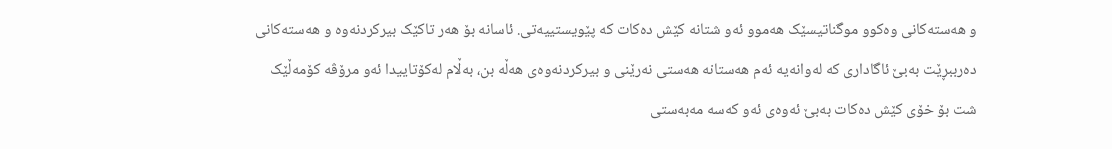و ھەستەکانی وەکوو موگناتیسێک ھەموو ئەو شتانە کێش دەکات کە پێویستییەتی. ئاسانە بۆ ھەر تاکێک بیرکردنەوە و ھەستەکانی دەرببڕێت بەبێ ئاگاداری کە لەوانەیە ئەم ھەستانە ھەستی نەرێنی و بیرکردنەوەی ھەڵە بن، بەڵام لەکۆتاییدا ئەو مرۆڤە کۆمەڵێک شت بۆ خۆی کێش دەکات بەبێ ئەوەی ئەو کەسە مەبەستی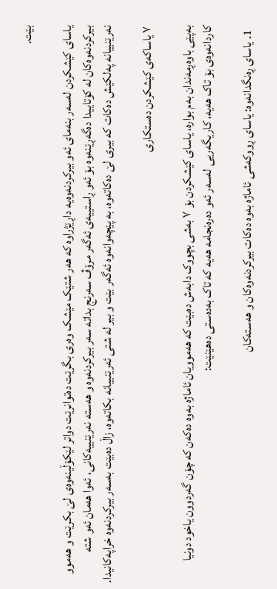بێت.

یاسای کێشکردن لەسەر بنەمای ئەو بیرکردنەوەیە داڕێژراوە کە ھەر شتێک مێشک وەری بگرێت دەتوانرێت دواتر لێکۆڵینەوەی لێ بکرێت و ھەموو بیرکردنەوەکان لە کۆتاییدا دەگەڕێنەوە بۆ ئەو ڕاستییەی ئەگەر مرۆڤ سەرنج بداتە سەر بیرکردنەوە و ھەستە نەرێنییەکانی، ئەوا ھەمان ئەو شتە نەرێنییانە پەلکێش دەکات کە بیری لێ دەکاتەوە، بە پێچەوانەوە ئەگەر بێت و بیر لە شتی ئەرێنییانە بکاتەوە، زاڵ دەبێت بەسەر بیرکردنەوە خراپەکانیدا.

٧ یاساکەی کێشکردن دەستکاری

بەپێی باوەڕمەندان بەم بوارە، یاسای کێشکردن بۆ ٧ بەشی بچووک دابەش دەبێت کە ھەموویان ئاماژە بەوە دەکەن کە چۆن گەردوون یاخود دونیا کاردانەوەی بۆ تاک ھەیە، کاریگەریی لەسەر ئەو دەرەنجامە ھەیە کە تاک بەدەستی دەھێنێت:

  1. یاسای ڕەنگدانەوە: یاسای ڕووکەشی ئاماژە بەوە دەکات بیرکردنەوەکان و ھەستەکان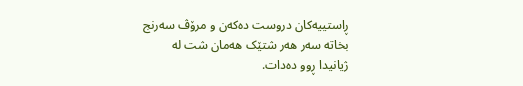ڕاستییەکان دروست دەکەن و مرۆڤ سەرنج بخاتە سەر ھەر شتێک ھەمان شت لە ژیانیدا ڕوو دەدات.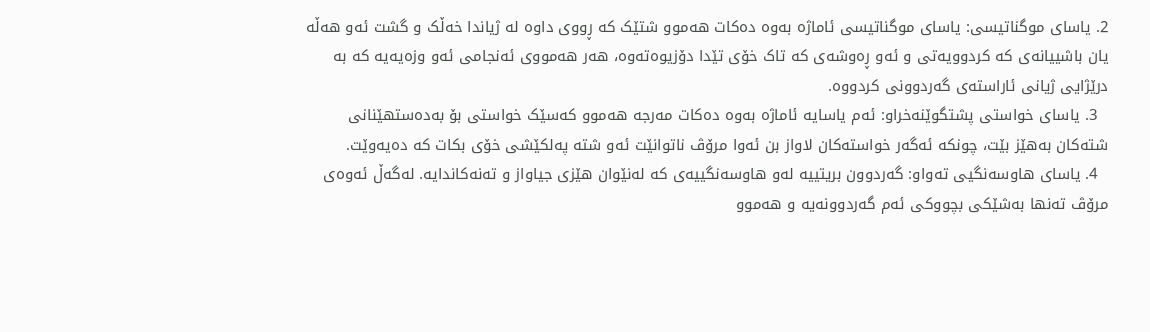2. یاسای موگناتیسی: یاسای موگناتیسی ئاماژە بەوە دەکات ھەموو شتێک کە ڕووی داوە لە ژیاندا خەڵک و گشت ئەو ھەڵە یان باشییانەی کە کردوویەتی و ئەو ڕەوشەی کە تاک خۆی تێدا دۆزیوەتەوە، ھەر ھەمووی ئەنجامی ئەو وزەیەیە کە بە درێژایی ژیانی ئاراستەی گەردوونی کردووە.
  3. یاسای خواستی پشتگوێنەخراو: ئەم یاسایە ئاماژە بەوە دەکات مەرجە ھەموو کەسێک خواستی بۆ بەدەستھێنانی شتەکان بەھێز بێت، چونکە ئەگەر خواستەکان لاواز بن ئەوا مرۆڤ ناتوانێت ئەو شتە پەلکێشی خۆی بکات کە دەیەوێت.
  4. یاسای ھاوسەنگیی تەواو: گەردوون بریتییە لەو ھاوسەنگییەی کە لەنێوان ھێزی جیاواز و تەنەکاندایە. لەگەڵ ئەوەی مرۆڤ تەنھا بەشێکی بچووکی ئەم گەردوونەیە و ھەموو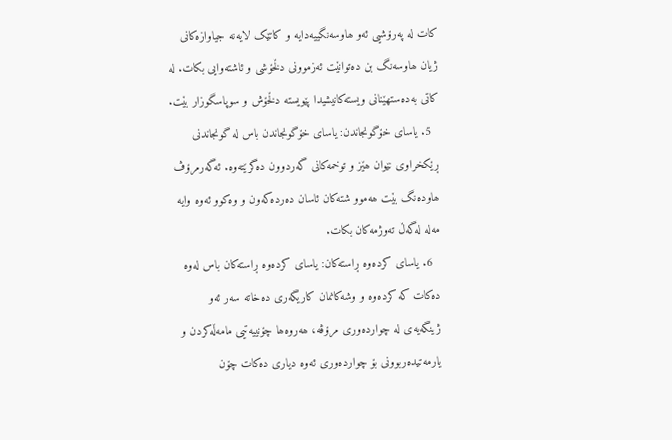کات لە پەرۆشیی ئەو ھاوسەنگییەدایە و کاتێک لایەنە جیاوازەکانی ژیان ھاوسەنگ بن دەتوانێت ئەزموونی دڵخۆشی و ئاشتەوایی بکات. لە کاتی بەدەستھێنانی ویستەکانیشیدا پێویستە دڵخۆش و سوپاسگوزار بێت.
  5. یاسای خۆگونجاندن: یاسای خۆگونجاندن باس لە گونجاندنی ڕێکخراوی نێوان ھێز و توخمەکانی گەردوون دەگرێتەوە. ئەگەرمرۆڤ ھاودەنگ بێت ھەموو شتەکان ئاسان دەردەکەون و وەکوو ئەوە وایە مەلە لەگەڵ تەوژمەکان بکات.
  6. یاسای کردەوە ڕاستەکان: یاسای کردەوە ڕاستەکان باس لەوە دەکات کە کردەوە و وشەکانمان کاریگەری دەخاتە سەر ئەو ژینگەیەی لە چواردەوری مرۆڤە، ھەروەھا چۆنییەتیی مامەڵەکردن و یارمەتیدەربوونی بۆ چواردەوری ئەوە دیاری دەکات چۆن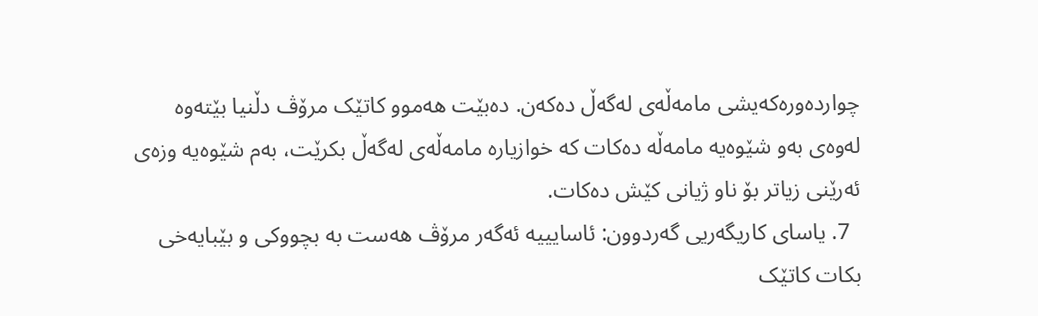چواردەورەکەیشی مامەڵەی لەگەڵ دەکەن. دەبێت ھەموو کاتێک مرۆڤ دڵنیا بێتەوە لەوەی بەو شێوەیە مامەڵە دەکات کە خوازیارە مامەڵەی لەگەڵ بکرێت، بەم شێوەیە وزەی ئەرێنی زیاتر بۆ ناو ژیانی کێش دەکات.
  7. یاسای کاریگەریی گەردوون: ئاسایییە ئەگەر مرۆڤ ھەست بە بچووکی و بێبایەخی بکات کاتێک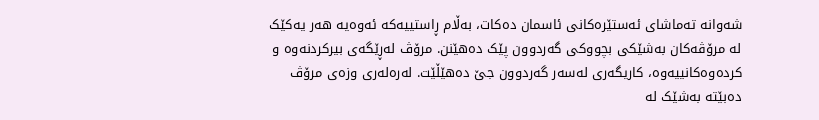شەوانە تەماشای ئەستێرەکانی ئاسمان دەکات، بەڵام ڕاستییەکە ئەوەیە ھەر یەکێک لە مرۆڤەکان بەشێکی بچووکی گەردوون پێک دەھێنن. مرۆڤ لەڕێگەی بیرکردنەوە و کردەوەکانییەوە، کاریگەری لەسەر گەردوون جێ دەھێڵێت. لەرەلەری وزەی مرۆڤ دەبێتە بەشێک لە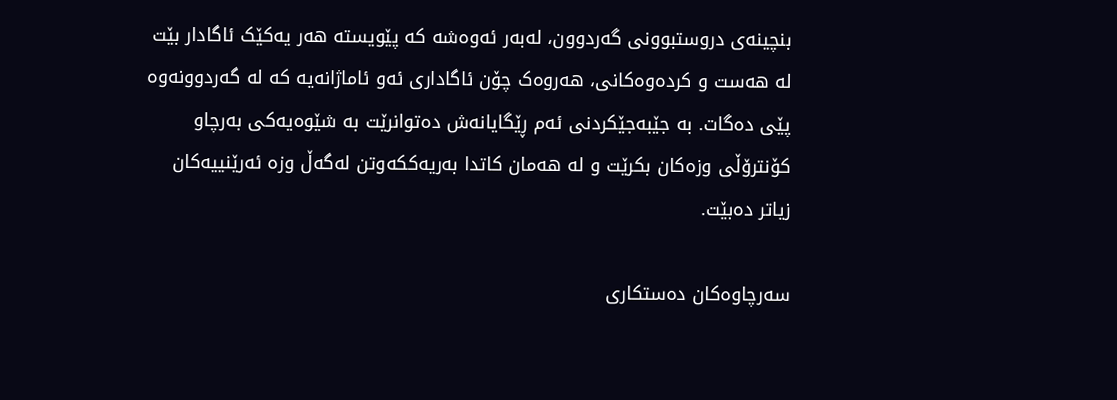بنچینەی دروستبوونی گەردوون، لەبەر ئەوەشە کە پێویستە ھەر یەکێک ئاگادار بێت لە ھەست و کردەوەکانی، ھەروەک چۆن ئاگاداری ئەو ئاماژانەیە کە لە گەردوونەوە پێی دەگات. بە جێبەجێکردنی ئەم ڕێگایانەش دەتوانرێت بە شێوەیەکی بەرچاو کۆنترۆڵی وزەکان بکرێت و لە ھەمان کاتدا بەریەککەوتن لەگەڵ وزە ئەرێنییەکان زیاتر دەبێت.

سەرچاوەکان دەستکاری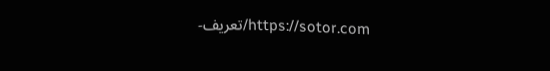https://sotor.com/تعريف-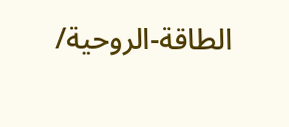الطاقة-الروحية/